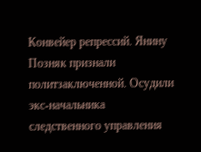Конвейер репрессий. Янину Позняк признали политзаключенной. Осудили экс-начальника следственного управления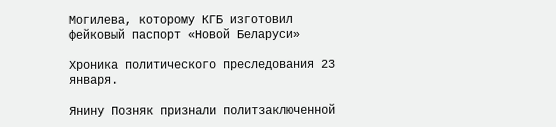Могилева, которому КГБ изготовил фейковый паспорт «Новой Беларуси»

Хроника политического преследования 23 января.

Янину Позняк признали политзаключенной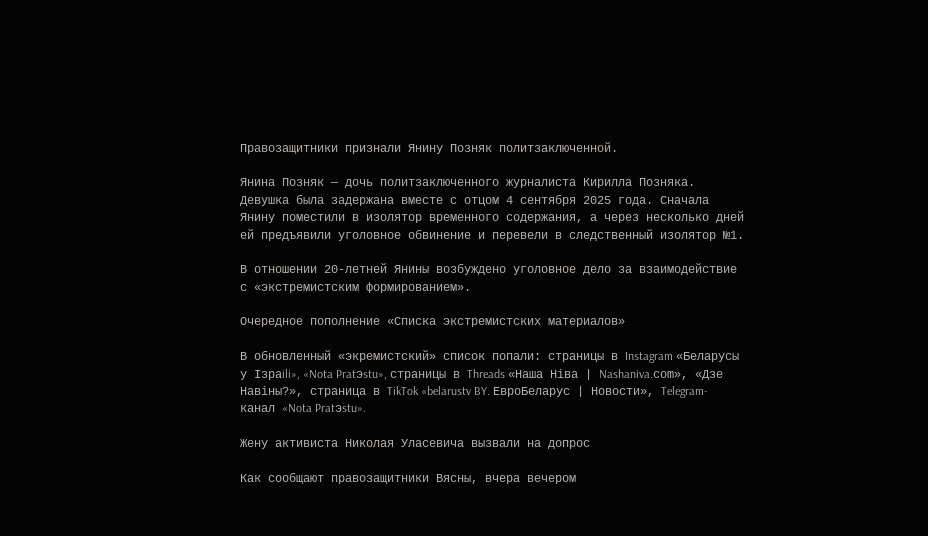Правозащитники признали Янину Позняк политзаключенной.

Янина Позняк — дочь политзаключенного журналиста Кирилла Позняка. Девушка была задержана вместе с отцом 4 сентября 2025 года. Сначала Янину поместили в изолятор временного содержания, а через несколько дней ей предъявили уголовное обвинение и перевели в следственный изолятор №1.

В отношении 20-летней Янины возбуждено уголовное дело за взаимодействие с «экстремистским формированием».

Очередное пополнение «Списка экстремистских материалов»

В обновленный «экремистский» список попали: страницы в Instagram «Беларусы у Iзраili», «Nota Pratэstu», страницы в Threads «Наша Нiва | Nashaniva.cоm», «Дзе Навiны?», страница в TikTok «belarustv BY. ЕвроБеларус | Новости», Telegram-канал «Nota Pratэstu».

Жену активиста Николая Уласевича вызвали на допрос

Как сообщают правозащитники Вясны, вчера вечером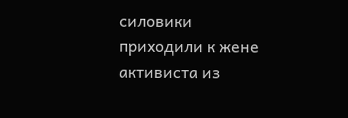силовики приходили к жене активиста из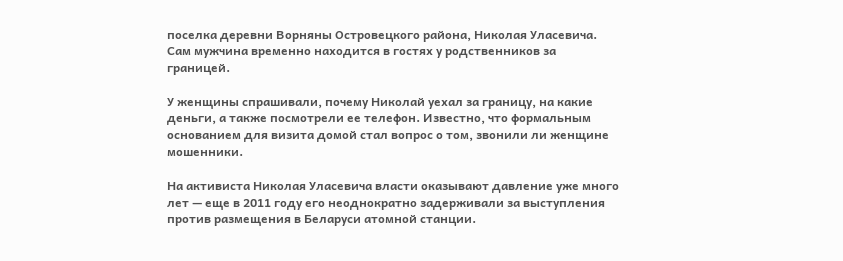поселка деревни Ворняны Островецкого района, Николая Уласевича. Сам мужчина временно находится в гостях у родственников за границей.

У женщины спрашивали, почему Николай уехал за границу, на какие деньги, а также посмотрели ее телефон. Известно, что формальным основанием для визита домой стал вопрос о том, звонили ли женщине мошенники.

На активиста Николая Уласевича власти оказывают давление уже много лет — еще в 2011 году его неоднократно задерживали за выступления против размещения в Беларуси атомной станции.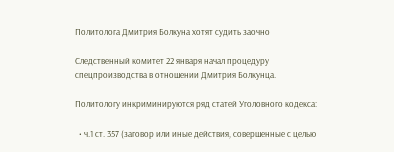Политолога Дмитрия Болкуна хотят судить заочно

Следственный комитет 22 января начал процедуру спецпроизводства в отношении Дмитрия Болкунца.

Политологу инкриминируются ряд статей Уголовного кодекса:

  • ч.1 ст. 357 (заговор или иные действия, совершенные с целью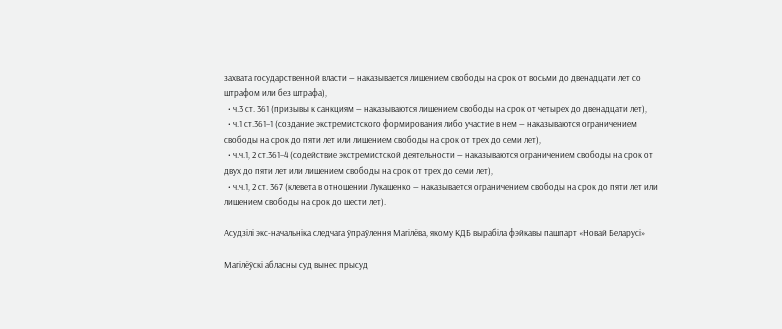захвата государственной власти — наказывается лишением свободы на срок от восьми до двенадцати лет со штрафом или без штрафа),
  • ч.3 ст. 361 (призывы к санкциям — наказываются лишением свободы на срок от четырех до двенадцати лет),
  • ч.1 ст.361−1 (создание экстремистского формирования либо участие в нем — наказываются ограничением свободы на срок до пяти лет или лишением свободы на срок от трех до семи лет),
  • ч.ч.1, 2 ст.361−4 (содействие экстремистской деятельности — наказываются ограничением свободы на срок от двух до пяти лет или лишением свободы на срок от трех до семи лет),
  • ч.ч.1, 2 ст. 367 (клевета в отношении Лукашенко — наказывается ограничением свободы на срок до пяти лет или лишением свободы на срок до шести лет).

Асудзілі экс-начальніка следчага ўпраўлення Магілёва, якому КДБ вырабіла фэйкавы пашпарт «Новай Беларусі»

Магілёўскі абласны суд вынес прысуд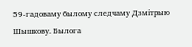59‑гадоваму былому следчаму Дзмітрыю Шышкову. Былога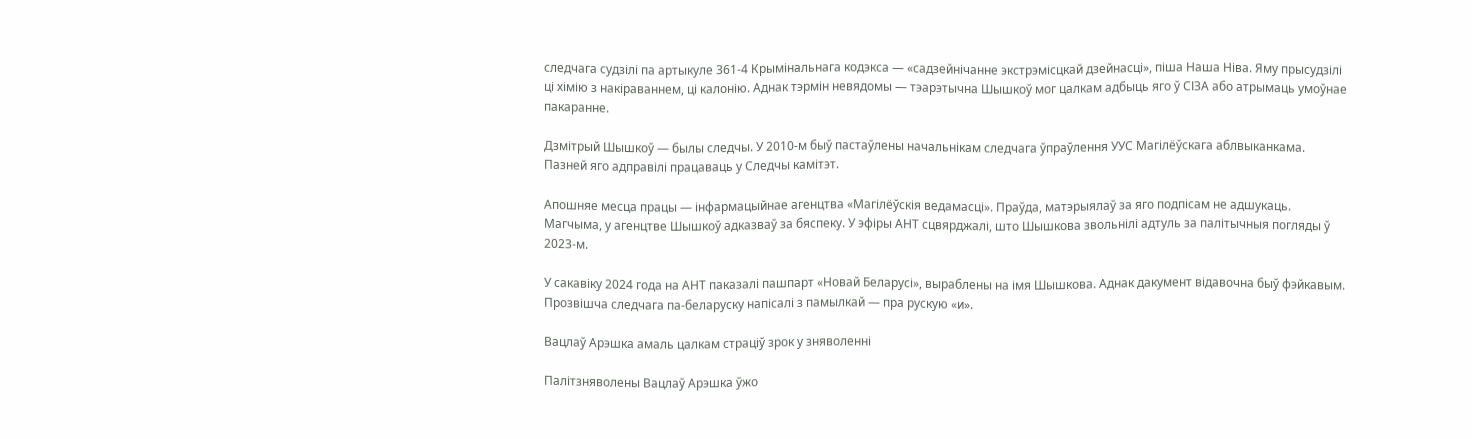следчага судзілі па артыкуле 361‑4 Крымінальнага кодэкса — «садзейнічанне экстрэмісцкай дзейнасці», піша Наша Ніва. Яму прысудзілі ці хімію з накіраваннем, ці калонію. Аднак тэрмін невядомы — тэарэтычна Шышкоў мог цалкам адбыць яго ў СІЗА або атрымаць умоўнае пакаранне.

Дзмітрый Шышкоў — былы следчы. У 2010‑м быў пастаўлены начальнікам следчага ўпраўлення УУС Магілёўскага аблвыканкама. Пазней яго адправілі працаваць у Следчы камітэт.

Апошняе месца працы — інфармацыйнае агенцтва «Магілёўскія ведамасці». Праўда, матэрыялаў за яго подпісам не адшукаць. Магчыма, у агенцтве Шышкоў адказваў за бяспеку. У эфіры АНТ сцвярджалі, што Шышкова звольнілі адтуль за палітычныя погляды ў 2023-м.

У сакавіку 2024 года на АНТ паказалі пашпарт «Новай Беларусі», выраблены на імя Шышкова. Аднак дакумент відавочна быў фэйкавым. Прозвішча следчага па-беларуску напісалі з памылкай — пра рускую «и».

Вацлаў Арэшка амаль цалкам страціў зрок у зняволенні

Палітзняволены Вацлаў Арэшка ўжо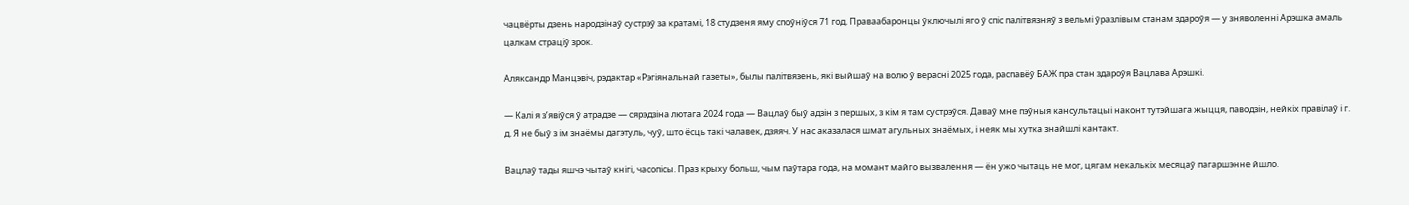чацвёрты дзень народзінаў сустрэў за кратамі, 18 студзеня яму споўніўся 71 год. Праваабаронцы ўключылі яго ў спіс палітвязняў з вельмі ўразлівым станам здароўя — у зняволенні Арэшка амаль цалкам страціў зрок.

Аляксандр Манцэвіч, рэдактар «Рэгіянальнай газеты», былы палітвязень, які выйшаў на волю ў верасні 2025 года, распавёў БАЖ пра стан здароўя Вацлава Арэшкі.

— Калі я з’явіўся ў атрадзе — сярэдзіна лютага 2024 года — Вацлаў быў адзін з першых, з кім я там сустрэўся. Даваў мне пэўныя кансультацыі наконт тутэйшага жыцця, паводзін, нейкіх правілаў і г. д. Я не быў з ім знаёмы дагэтуль, чуў, што ёсць такі чалавек, дзяяч. У нас аказалася шмат агульных знаёмых, і неяк мы хутка знайшлі кантакт.

Вацлаў тады яшчэ чытаў кнігі, часопісы. Праз крыху больш, чым паўтара года, на момант майго вызвалення — ён ужо чытаць не мог, цягам некалькіх месяцаў пагаршэнне йшло.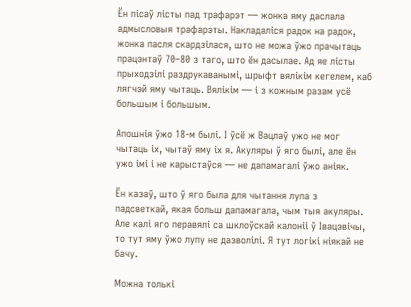Ён пісаў лісты пад трафарэт — жонка яму даслала адмысловыя трафарэты. Накладаліся радок на радок, жонка пасля скардзілася, што не можа ўжо прачытаць працэнтаў 70–80 з таго, што ён дасылае. Ад яе лісты прыходзілі раздрукаванымі, шрыфт вялікім кегелем, каб лягчэй яму чытаць. Вялікім — і з кожным разам усё большым і большым.

Апошнія ўжо 18‑м былі. І ўсё ж Вацлаў ужо не мог чытаць іх, чытаў яму іх я. Акуляры ў яго былі, але ён ужо імі і не карыстаўся — не дапамагалі ўжо аніяк.

Ён казаў, што ў яго была для чытання лупа з падсветкай, якая больш дапамагала, чым тыя акуляры. Але калі яго перавялі са шклоўскай калоніі ў Івацэвічы, то тут яму ўжо лупу не дазволілі. Я тут логікі ніякай не бачу.

Можна толькі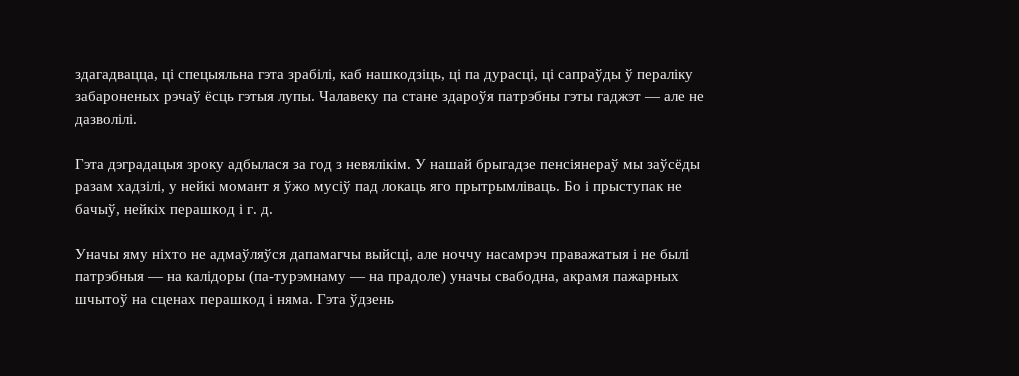здагадвацца, ці спецыяльна гэта зрабілі, каб нашкодзіць, ці па дурасці, ці сапраўды ў пераліку забароненых рэчаў ёсць гэтыя лупы. Чалавеку па стане здароўя патрэбны гэты гаджэт — але не дазволілі.

Гэта дэградацыя зроку адбылася за год з невялікім. У нашай брыгадзе пенсіянераў мы заўсёды разам хадзілі, у нейкі момант я ўжо мусіў пад локаць яго прытрымліваць. Бо і прыступак не бачыў, нейкіх перашкод і г. д.

Уначы яму ніхто не адмаўляўся дапамагчы выйсці, але ноччу насамрэч праважатыя і не былі патрэбныя — на калідоры (па-турэмнаму — на прадоле) уначы свабодна, акрамя пажарных шчытоў на сценах перашкод і няма. Гэта ўдзень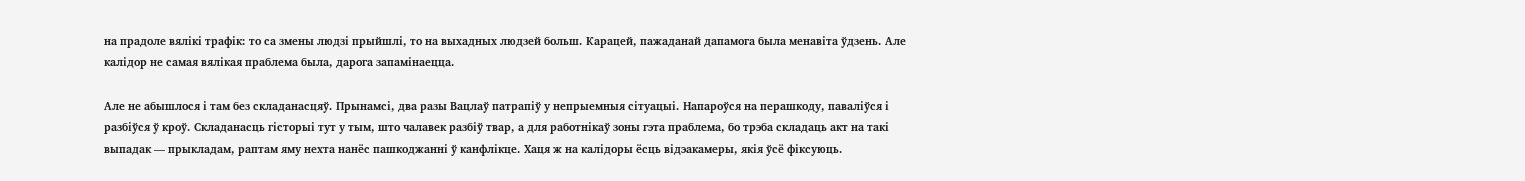на прадоле вялікі трафік: то са змены людзі прыйшлі, то на выхадных людзей больш. Карацей, пажаданай дапамога была менавіта ўдзень. Але калідор не самая вялікая праблема была, дарога запамінаецца.

Але не абышлося і там без складанасцяў. Прынамсі, два разы Вацлаў патрапіў у непрыемныя сітуацыі. Напароўся на перашкоду, паваліўся і разбіўся ў кроў. Складанасць гісторыі тут у тым, што чалавек разбіў твар, а для работнікаў зоны гэта праблема, бо трэба складаць акт на такі выпадак — прыкладам, раптам яму нехта нанёс пашкоджанні ў канфлікце. Хаця ж на калідоры ёсць відэакамеры, якія ўсё фіксуюць.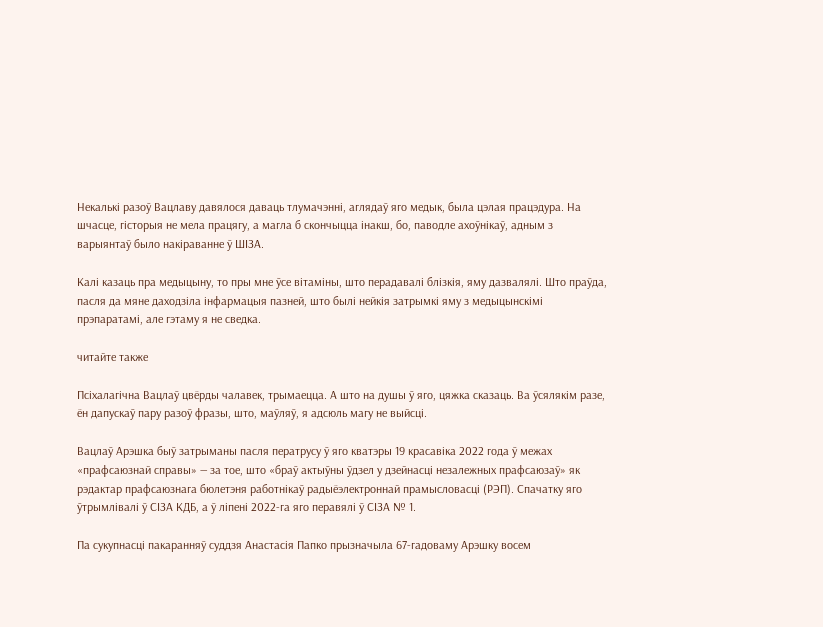Некалькі разоў Вацлаву давялося даваць тлумачэнні, аглядаў яго медык, была цэлая працэдура. На шчасце, гісторыя не мела працягу, а магла б скончыцца інакш, бо, паводле ахоўнікаў, адным з варыянтаў было накіраванне ў ШІЗА.

Калі казаць пра медыцыну, то пры мне ўсе вітаміны, што перадавалі блізкія, яму дазвалялі. Што праўда, пасля да мяне даходзіла інфармацыя пазней, што былі нейкія затрымкі яму з медыцынскімі прэпаратамі, але гэтаму я не сведка.

читайте также

Псіхалагічна Вацлаў цвёрды чалавек, трымаецца. А што на душы ў яго, цяжка сказаць. Ва ўсялякім разе, ён дапускаў пару разоў фразы, што, маўляў, я адсюль магу не выйсці.

Вацлаў Арэшка быў затрыманы пасля ператрусу ў яго кватэры 19 красавіка 2022 года ў межах «прафсаюзнай справы» — за тое, што «браў актыўны ўдзел у дзейнасці незалежных прафсаюзаў» як рэдактар прафсаюзнага бюлетэня работнікаў радыёэлектроннай прамысловасці (РЭП). Спачатку яго ўтрымлівалі ў СІЗА КДБ, а ў ліпені 2022-га яго перавялі ў СІЗА № 1.

Па сукупнасці пакаранняў суддзя Анастасія Папко прызначыла 67-гадоваму Арэшку восем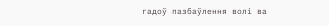гадоў пазбаўлення волі ва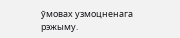ўмовах узмоцненага рэжыму.